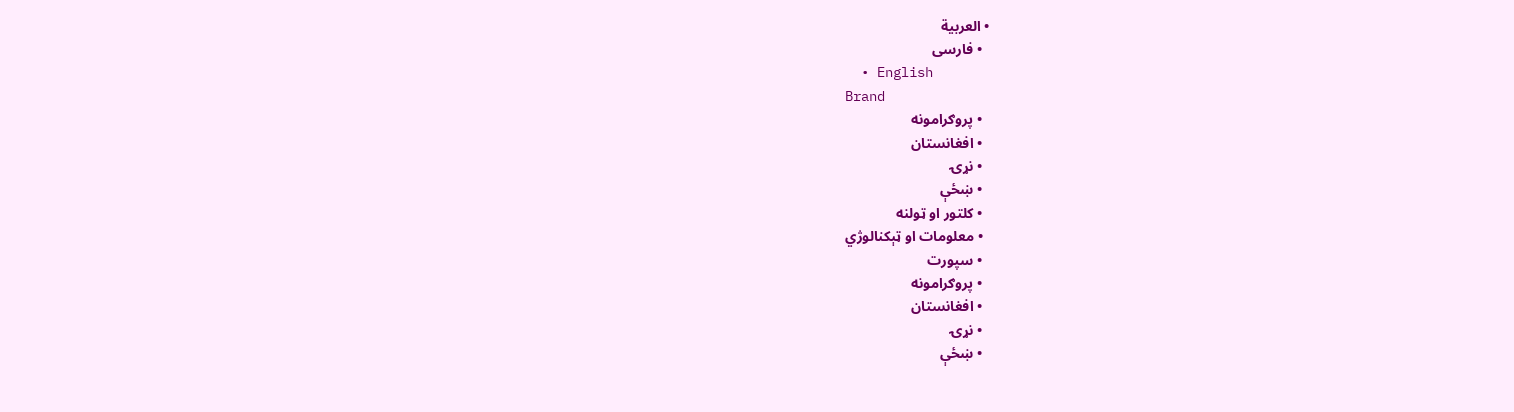• العربية
  • فارسی
  • English
Brand
  • پروګرامونه
  • افغانستان
  • نړۍ
  • ښځې
  • کلتور او ټولنه
  • معلومات او ټېکنالوژي
  • سپورت
  • پروګرامونه
  • افغانستان
  • نړۍ
  • ښځې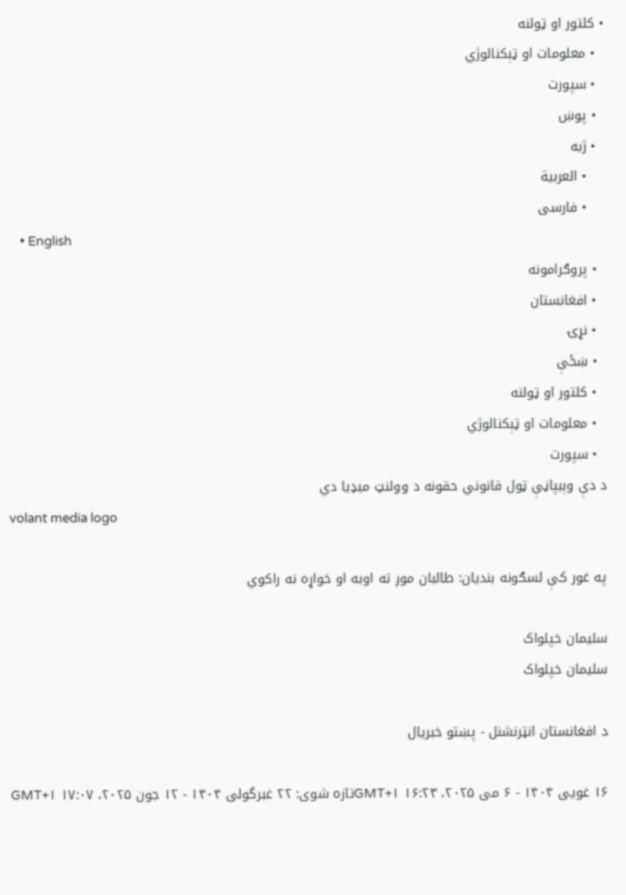• کلتور او ټولنه
  • معلومات او ټېکنالوژي
  • سپورت
  • پوښ
  • ژبه
    • العربية
    • فارسی
    • English
  • پروګرامونه
  • افغانستان
  • نړۍ
  • ښځې
  • کلتور او ټولنه
  • معلومات او ټېکنالوژي
  • سپورت
د دې وېبپاڼې ټول قانوني حقونه د وولنټ میډیا دي
volant media logo

په غور کې لسګونه بندیان: طالبان موږ ته اوبه او خواړه نه راکوي

سلیمان خپلواک
سلیمان خپلواک

د افغانستان انټرنشنل - پښتو خبریال

۱۶ غویی ۱۴۰۴ - ۶ می ۲۰۲۵، ۱۶:۲۳ GMT+۱تازه شوی: ۲۲ غبرگولی ۱۴۰۴ - ۱۲ جون ۲۰۲۵، ۱۷:۰۷ GMT+۱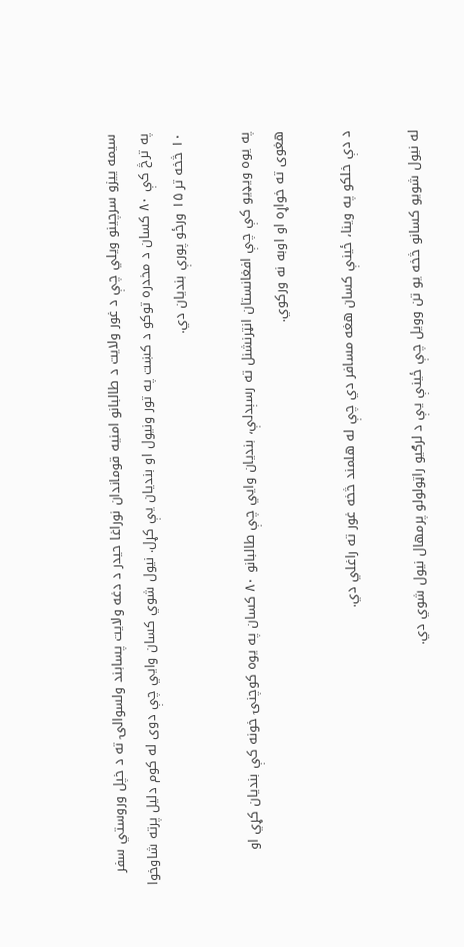سیمه ییزو سرچینو ویلي چې د غور ولایت د طالبانو امنیه قوماندان نوراغا حیدر د دغه ولایت پسابند ولسوالۍ ته د خپل وروستي سفر په ترڅ کې ۸۰ کسان د مخدره توکو د کښت په تور ونیول او بندیان یې کړل. نیول شوي کسان وايي چې دوی له کوم دلیل پرته شاوخوا ۱۰ څخه تر ۱۵ ورځو پورې بندیان دي.

په یوه ویډیو کې چې افغانستان انټرنشنل ته رسېدلې، بندیان وايي چې طالبانو ۸۰ کسان په یوه کوچنۍ خونه کې بندیان کړي او هغوی ته خواړه او اوبه نه ورکوي.

د دې خلکو په وینا، ځینې کسان هغه مسافر دي چې له هلمند څخه غور ته راغلي دي.

له نیول شویو کسانو څخه یو تن وویل چې ځینې یې د لرګیو راټولولو پرمهال نیول شوي دي.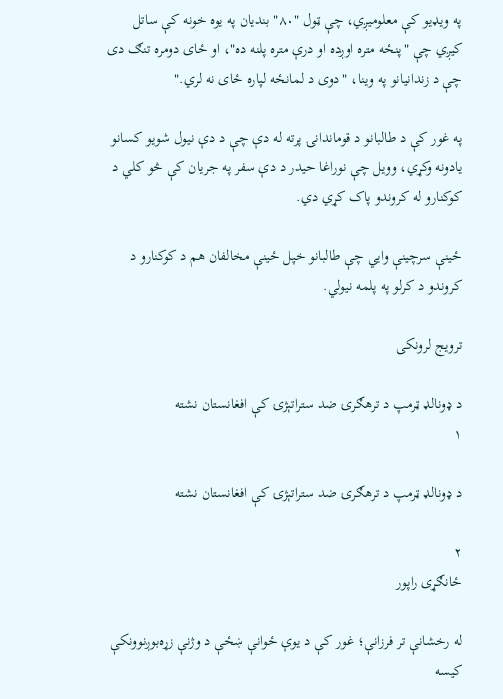په ویډیو کې معلومیږي، چې ټول "۸۰" بندیان په یوه خونه کې ساتل کیږي چې "پنځه متره اوږده او درې متره پلنه ده"، او ځای دومره تنګ دی چې د زندانیانو په وینا، "دوی د لمانځه لپاره ځای نه لري."

په غور کې د طالبانو د قوماندانۍ پرته له دې چې د دې نیول شویو کسانو یادونه وکړي، وویل چې نوراغا حیدر د دې سفر په جریان کې څو کلي د کوکنارو له کروندو پاک کړي دي.

ځینې سرچینې وايي چې طالبانو خپل ځینې مخالفان هم د کوکنارو د کروندو د کرلو په پلمه نیولي.

ترویج لرونکی

د ډونالډ ټرمپ د ترهګرۍ ضد ستراتېژۍ کې افغانستان نشته
۱

د ډونالډ ټرمپ د ترهګرۍ ضد ستراتېژۍ کې افغانستان نشته

۲
ځانګړی راپور

له رخشانې تر فرزانې؛ غور کې د یوې ځوانې ښځې د وژنې زړه‌بوږنوونکې کیسه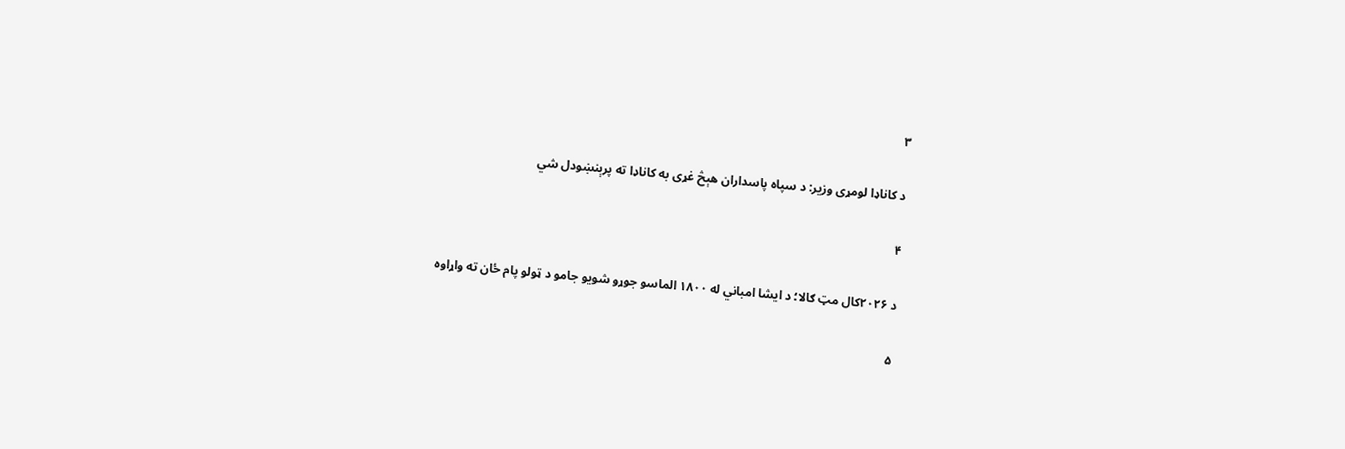۳

د کاناډا لومړی وزیر: د سپاه پاسداران هېڅ غړی به کاناډا ته پرېنښودل شي

۴

د ۲۰۲۶کال مټ ګالا؛ د ایشا امباني له ۱۸۰۰ الماسو جوړو شويو جامو د ټولو پام ځان ته واړاوه

۵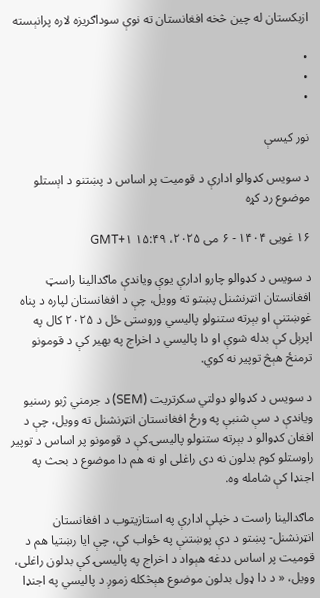ازبکستان له چین څخه افغانستان ته نوې سوداګریزه لاره پرانېسته

•
•
•

نور کیسې

د سویس کډوالو ادارې د قومیت پر اساس د پښتنو د اېستلو موضوع رد کړه

۱۶ غویی ۱۴۰۴ - ۶ می ۲۰۲۵، ۱۵:۴۹ GMT+۱

د سویس د کډوالو چارو ادارې یوې ویاندې ماګدالینا راسټ افغانستان انټرنشنل پښتو ته وویل، چې د افغانستان لپاره د پناه غوښتنې او بېرته ستنولو پالیسي وروستی ځل د ۲۰۲۵ کال په اپرېل کې بدله شوې او دا پالیسي د اخراج په بهیر کې د قومونو ترمنځ هېڅ توپیر نه کوي.

د سویس د کډوالو دولتي سکرتریت (SEM) د جرمني ژبو رسنیو ویاندې د سې شنبې په ورځ افغانستان انټرنشنل ته وویل، چې د افغان کډوالو د بېرته ستنولو پالیسۍ کې د قومونو پر اساس د توپیر راوستلو کوم بدلون نه دی راغلی او نه هم دا موضوع د بحث په اجنډا کې شامله وه.

ماګدالینا راست د خپلې ادارې په استازیتوب د افغانستان انټرنشنل- پښتو د دې پوښتنې په ځواب کې، چې ایا رښتیا هم د قومیت پر اساس ددغه هېواد د اخراج په پالیسۍ کې بدلون راغلی، وویل، « د دا ډول بدلون موضوع هېڅکله زموږ د پالیسي په اجنډا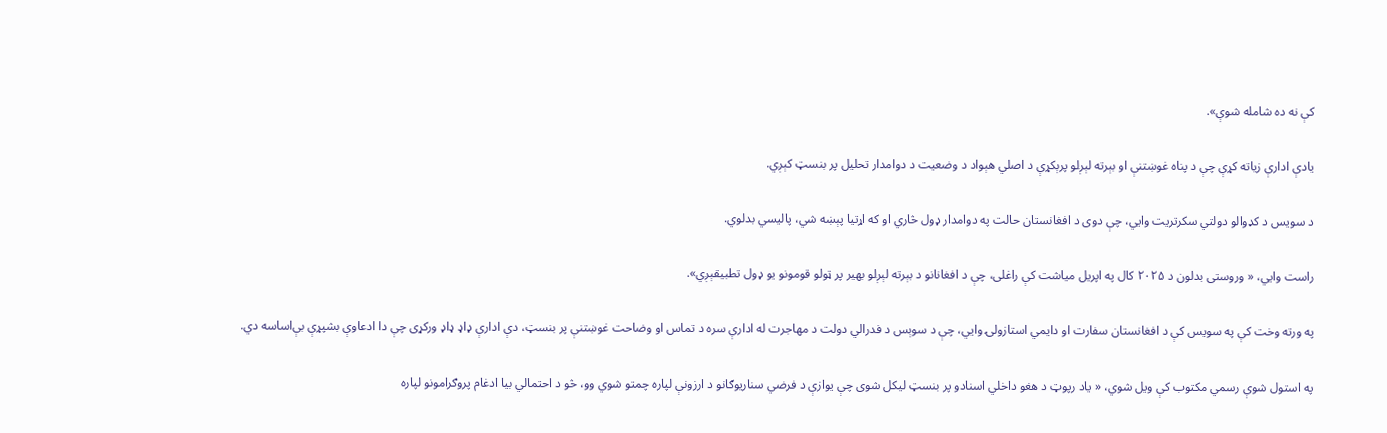کې نه ده شامله شوې».

یادې ادارې زیاته کړې چې د پناه غوښتنې او بېرته لېږلو پرېکړې د اصلي هېواد د وضعیت د دوامدار تحلیل پر بنسټ کېږي.

د سویس د کډوالو دولتي سکرتریت وايي، چې دوی د افغانستان حالت په دوامدار ډول څاري او که اړتیا پېښه شي، پالیسي بدلوي.

راست وايي، « وروستی بدلون د ۲۰۲۵ کال په اپریل میاشت کې راغلی، چې د افغانانو د بېرته لېږلو بهیر پر ټولو قومونو یو ډول تطبیقېږي».

په ورته وخت کې په سویس کې د افغانستان سفارت او دایمي استازولۍ وايي، چې د سوېس د فدرالي دولت د مهاجرت له ادارې سره د تماس او وضاحت غوښتنې پر بنسټ، دې ادارې ډاډ ډاډ ورکړی چې دا ادعاوې بشپړې بې‌اساسه دي.

په استول شوې رسمي مکتوب کې ویل شوي، « یاد رپوټ د هغو داخلي اسنادو پر بنسټ لیکل شوی چې یوازې د فرضي سناریوګانو د ارزونې لپاره چمتو شوي وو، څو د احتمالي بیا ادغام پروګرامونو لپاره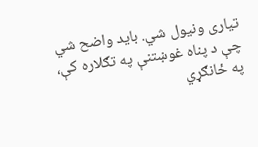تیاری ونیول شي. باید واضح شي چې د پناه غوښتنې په تګلاره کې، په ځانګړي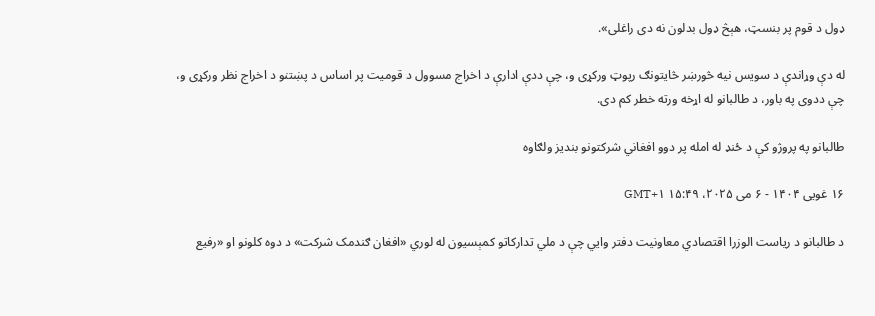ډول د قوم پر بنسټ، هېڅ ډول بدلون نه دی راغلی».

له دې وړاندې د سویس نیه څورښر څایتونګ رپوټ ورکړی و، چې ددې ادارې د اخراج مسوول د قومیت پر اساس د پښتنو د اخراج نظر ورکړی و، چې ددوی په باور، د طالبانو له اړخه ورته خطر کم دی.

طالبانو په پروژو کې د ځنډ له امله پر دوو افغاني شرکتونو بندیز ولګاوه

۱۶ غویی ۱۴۰۴ - ۶ می ۲۰۲۵، ۱۵:۴۹ GMT+۱

د طالبانو د ریاست الوزرا اقتصادي معاونیت دفتر وايي چې د ملي تدارکاتو کمېسیون له لوري «افغان ګندمک شرکت» د دوه کلونو او «رفیع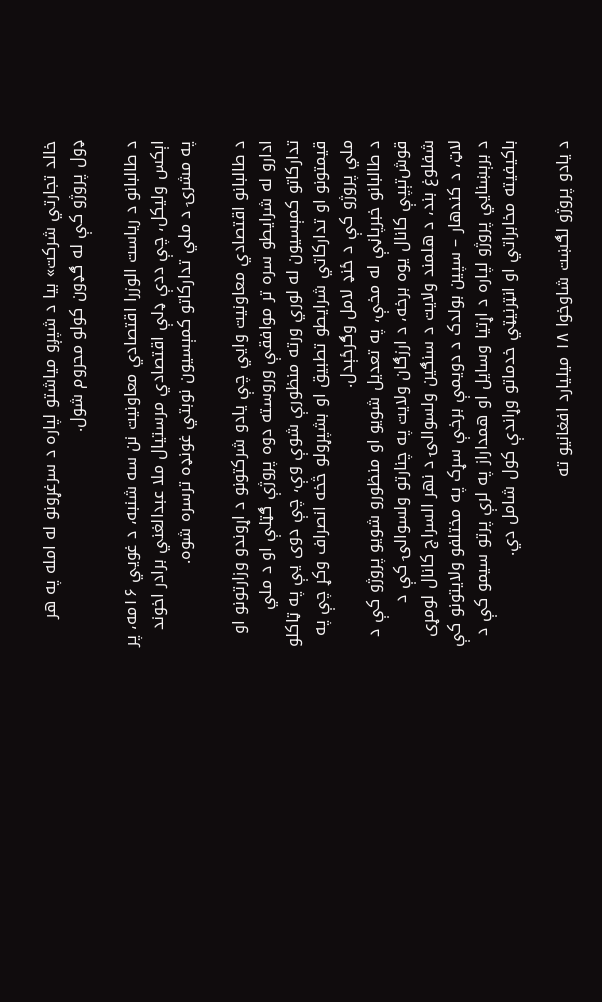خالد تجارتي شرکت» بیا د شپږو میاشتو لپاره د سرغړونو له امله په هر ډول پروژو کې له ګډون کولو محروم شول.

د طالبانو د ریاست الوزرا اقتصادي معاونیت نن سه شنبه، د غويي ۱۶مه، پر اېکس ولیکل، چې ددې ډلې اقتصادي مرستیال ملا عبدالغني برادر اخوند په مشرۍ د ملي تدارکاتو کمېسیون نوبتي غونډه ترسره شوه.

د طالبانو اقتصادي معاونیت وايي چې یادو شرکتونو د اړوندو وزارتونو او ادارو له شرایطو سره تر موافقې وروسته دوه پروژې ګټلې او د ملي تدارکاتو کمېسیون له لوري ورته منظورې شوې وې، چې دوی یې په ټاکلو قیمتونو او تدارکاتي شرایطو تطبیق او بشپړولو څخه انصراف وکړ چې په ملي پروژو کې د ځنډ لامل وګرځېدل.
د طالبانو خبرپاڼې له مخې، په تعدیل شویو او منظورو شویو پروژو کې د قوش‌تېپې کانال یوه برخه، د ارزګان ولایت په چنارتو ولسوالۍ کې د شفلوغ بند، د هلمند ولایت د سنګین ولسوالۍ د نهر السراج کانال لومړی لاټ، د کندهار – سپین بولدک د دویمې برخې سړک په مختلفو ولایتونو کې د برېښنايي پروژو لپاره د اړتیا وسایل او همداراز په لرې پرتو سیمو کې د باکیفیته مخابراتي او انټرنیټي خدماتو وړاندې کول شامل دي.

د یادو پروژو لګښت شاوخوا ۱۸ میلیارد افغانیو ته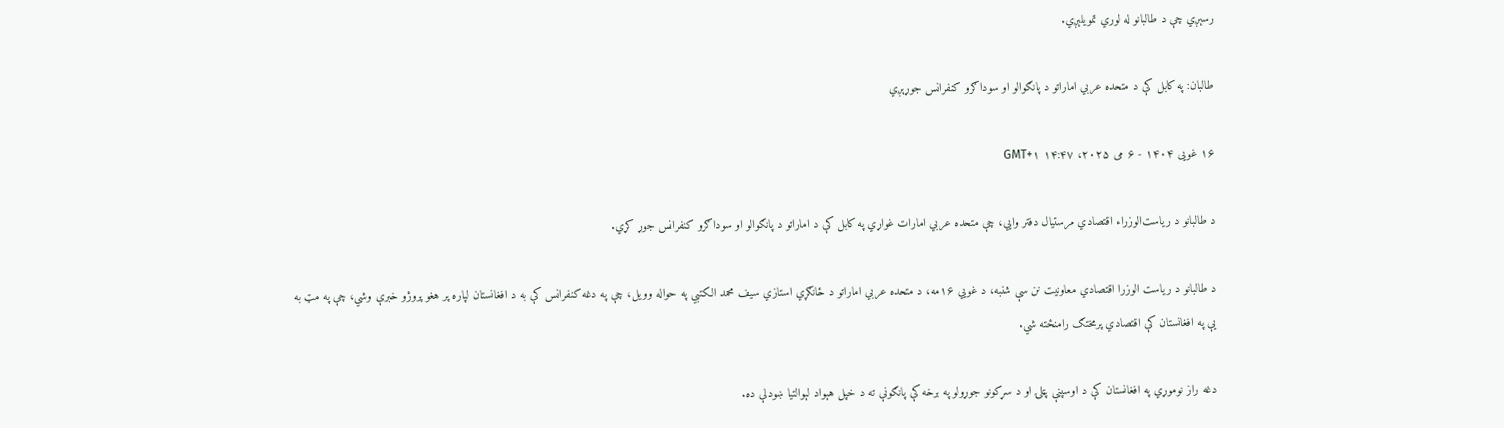رسېږي چې د طالبانو له لوري تمویلېږي.

طالبان: په کابل کې د متحده عربي اماراتو د پانګوالو او سوداګرو کنفرانس جوړېږي

۱۶ غویی ۱۴۰۴ - ۶ می ۲۰۲۵، ۱۴:۴۷ GMT+۱

د طالبانو د ریاست‌الوزراء اقتصادي مرستیال دفتر وايي، چې متحده عربي امارات غواړي په کابل کې د اماراتو د پانګوالو او سوداګرو کنفرانس جوړ کړي.

د طالبانو د ریاست الوزرا اقتصادي معاونیت نن سې شنبه، د غويي ۱۶مه، د متحده عربي اماراتو د ځانګړي استازي سیف محمد الکتبي په حواله وویل، چې په دغه کنفرانس کې به د افغانستان لپاره پر هغو پروژو خبرې وشي، چې په مټ به یې په افغانستان کې اقتصادي پرمختګ رامنځته شي.

دغه راز نوموړي په افغانستان کې د اوسپنې پټلۍ او د سړکونو جوړولو په برخه کې پانګونې ته د خپل هېواد لېوالتیا ښودلې ده.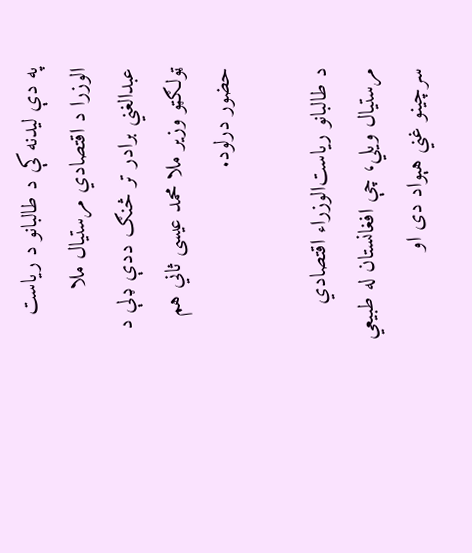په دې لیدنه کې د طالبانو د ریاست الوزرا د اقتصادي مرستیال ملا عبدالغني برادر تر څنګ ددې ډلې د ټولګټو وزیر ملا محمد عیسی ثاني هم حضور درلود.

د طالبانو ریاست‌الوزراء اقتصادي مرستیال ویلي، چې افغانستان له طبیعي سرچینو غني هېواد دی او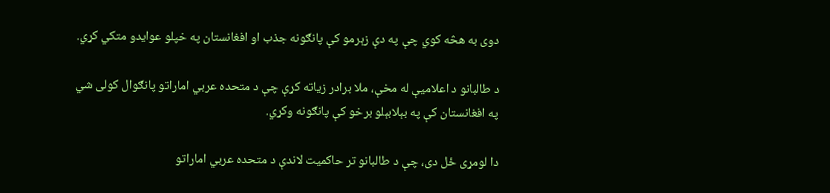دوی به هڅه کوي چې په دې زېرمو کې پانګونه جذب او افغانستان په خپلو عوایدو متکي کړي.

د طالبانو د اعلامیې له مخې، ملا برادر زیاته کړې چې د متحده عربي اماراتو پانګوال کولی شي په افغانستان کې په بېلابېلو برخو کې پانګونه وکړي.

دا لومړی ځل دی، چې د طالبانو تر حاکمیت لاندې د متحده عربي اماراتو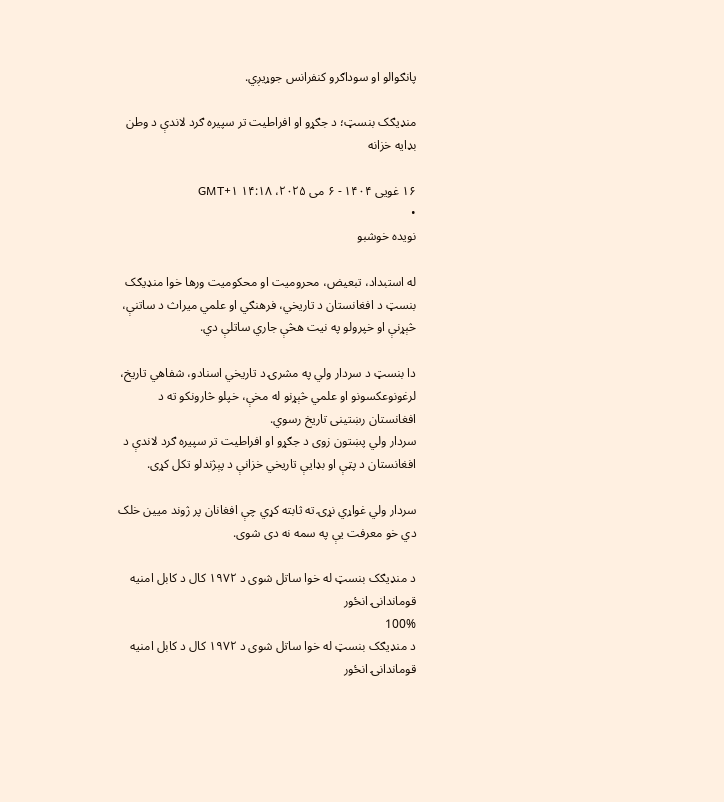پانګوالو او سوداګرو کنفرانس جوړیږي.

منډیګک بنسټ؛ د جګړو او افراطیت تر سپیره ګرد لاندې د وطن بډایه خزانه

۱۶ غویی ۱۴۰۴ - ۶ می ۲۰۲۵، ۱۴:۱۸ GMT+۱
•
نویده خوشبو

له استبداد، تبعیض، محرومیت او محکومیت ورها خوا منډیګک بنسټ د افغانستان د تاریخي، فرهنګي او علمي میراث د ساتنې، څېړنې او خپرولو په نيت هڅې جاري ساتلې دي.

دا بنسټ د سردار ولي په مشرۍ د تاریخي اسنادو، شفاهي تاریخ، لرغونوعکسونو او علمي څېړنو له مخې، خپلو څارونکو ته د افغانستان رښتینی تاریخ رسوي.
سردار ولي پښتون زوی د جګړو او افراطیت تر سپیره ګرد لاندې د افغانستان د پټې او بډایې تاریخي خزانې د پېژندلو تکل کړی.

سردار ولي غواړي نړۍ ته ثابته کړي چې افغانان پر ژوند میين خلک دي خو معرفت یې په سمه نه دی شوی.

د منډیګک بنسټ له خوا ساتل شوی د ۱۹۷۲ کال د کابل امنیه قوماندانۍ انځور
100%
د منډیګک بنسټ له خوا ساتل شوی د ۱۹۷۲ کال د کابل امنیه قوماندانۍ انځور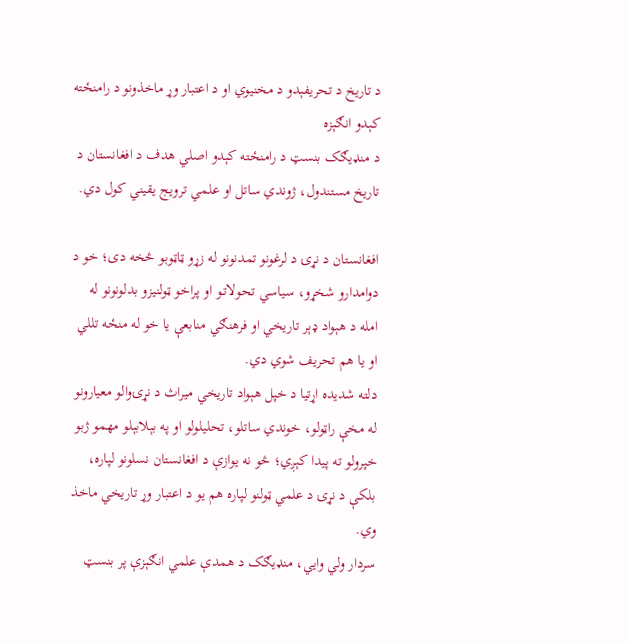د تاریخ د تحریفېدو د مخنیوي او د اعتبار وړ ماخذونو د رامنځته کېدو انګېزه
د منډيګک بنسټ د رامنځته کېدو اصلي هدف د افغانستان د تاريخ مستندول، ژوندي ساتل او علمي ترويج یقیني کول دي.

افغانستان د نړۍ د لرغونو تمدنونو له زړو ټاټوبو څخه دی؛ خو د دوامدارو شخړو، سياسي تحولاتـو او پراخو ټولنيزو بدلونونو له امله د هېواد ډېر تاریخي او فرهنګي منابعې يا خو له منځه تللي او يا هم تحریف شوي دي.
دلته شدیده اړتیا د خپل هېواد تاریخي میراث د نړۍوالو معیارونو له مخې راټولو، خوندي ساتلو، تحليلولو او په بېلابېلو مهمو ژبو خپرولو ته پیدا کېږي؛ څو نه یوازې د افغانستان نسلونو لپاره، بلکې د نړۍ د علمي ټولنو لپاره هم يو د اعتبار وړ تاریخي ماخذ وي.
سردار ولي وايي، منډيګک د همدې علمي انګېزې پر بنسټ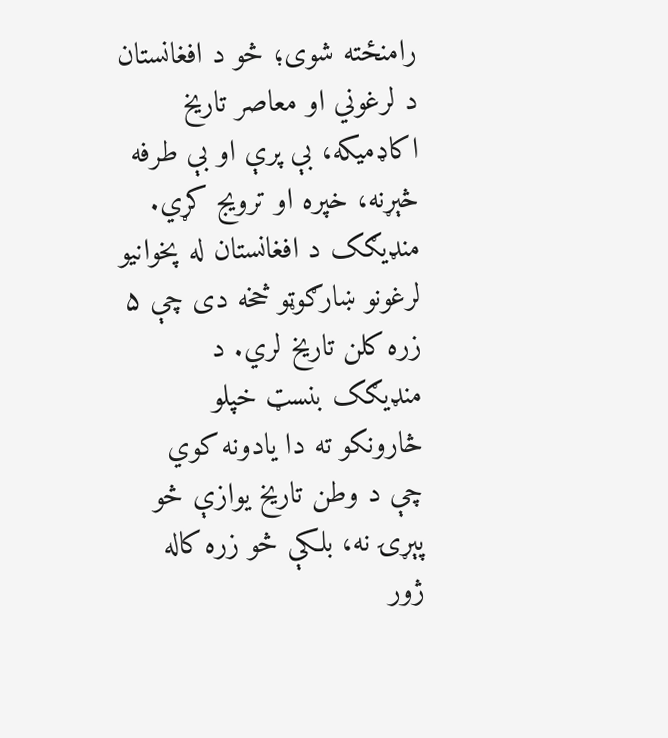رامنځته شوی؛ څو د افغانستان د لرغوني او معاصر تاريخ اکاډمیکه، بې پرې او بې طرفه څېړنه، خپره او ترويج کړي.
منډیګک د افغانستان له پخوانیو لرغونو ښارګوټو څخه دی چې ۵ زره کلن تاریخ لري. د منډیګک بنسټ خپلو څارونکو ته دا یادونه کوي چې د وطن تاریخ یوازې څو پېړۍ نه، بلکې څو زره کاله ژور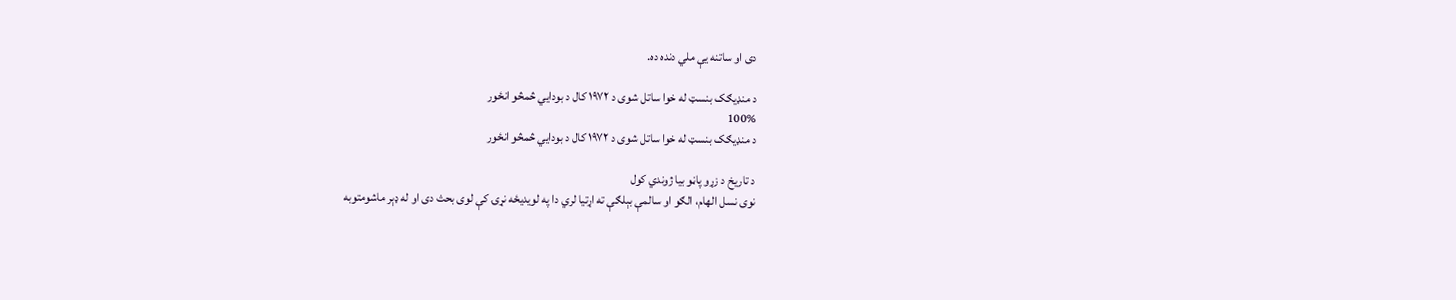دی او ساتنه یې ملي دنده ده.

د منډیګک بنسټ له خوا ساتل شوی د ۱۹۷۲ کال د بودايي څمڅو انځور
100%
د منډیګک بنسټ له خوا ساتل شوی د ۱۹۷۲ کال د بودايي څمڅو انځور

د تاریخ د زړو پاڼو بیا ژوندي کول
نوی نسل الهام، الګو او سالمې بېلګې ته اړتیا لري دا په لویدیځه نړۍ کې لوی بحث دی او له ډېر ماشومتوبه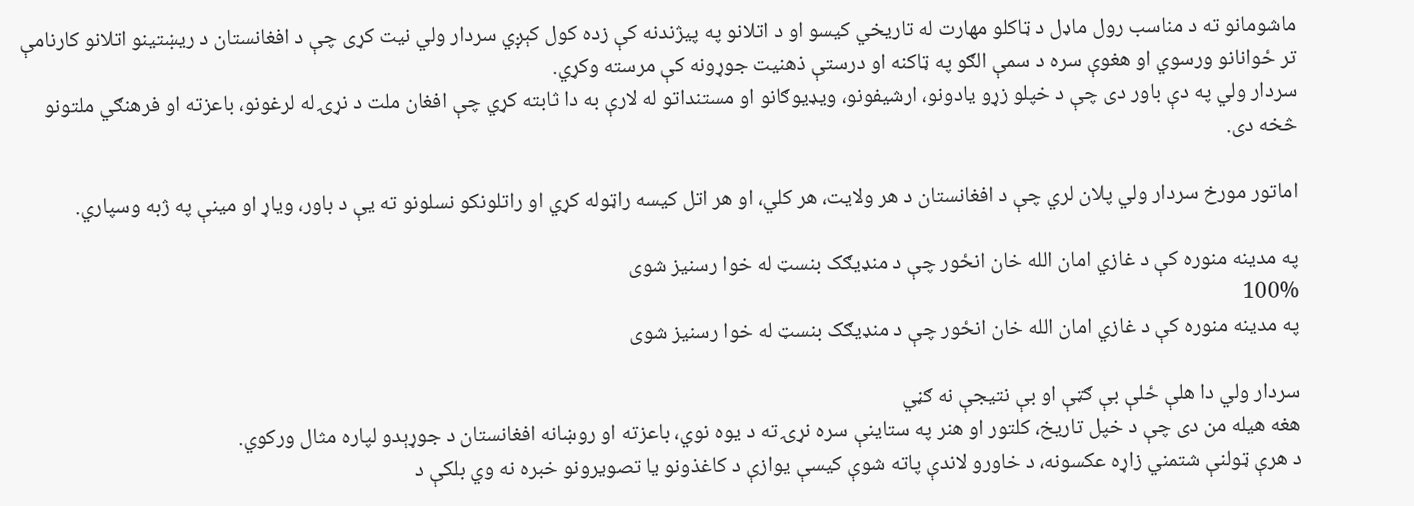ماشومانو ته د مناسب رول ماډل د ټاکلو مهارت له تاریخي کیسو او د اتلانو په پیژندنه کې زده کول کېږي سردار ولي نیت کړی چې د افغانستان د ريښتینو اتلانو کارنامې تر ځوانانو ورسوي او هغوې سره د سمې الګو په ټاکنه او درستې ذهنیت جوړونه کې مرسته وکړي.
سردار ولي په دې باور دی چې د خپلو زړو یادونو، ارشیفونو، ویډیوګانو او مستنداتو له لارې به دا ثابته کړي چې افغان ملت د نړۍ له لرغونو، باعزته او فرهنګي ملتونو څخه دی.

اماتور مورخ سردار ولي پلان لري چې د افغانستان د هر ولایت، هر کلي، او هر اتل کیسه راټوله کړي او راتلونکو نسلونو ته یې د باور، ویاړ او مینې په ژبه وسپاري.

په مدینه منوره کې د غازي امان الله خان انځور چې د منډیګک بنسټ له خوا رسنیز شوی
100%
په مدینه منوره کې د غازي امان الله خان انځور چې د منډیګک بنسټ له خوا رسنیز شوی

سردار ولي دا هلې ځلې بې ګټې او بې نتیجې نه ګڼي
هغه هیله من دی چې د خپل تاریخ، کلتور او هنر په ستاینې سره نړۍ ته د یوه نوي، باعزته او روښانه افغانستان د جوړېدو لپاره مثال ورکوي.
د هرې ټولنې شتمني زاړه عکسونه، د خاورو لاندې پاته شوې کیسې یوازې د کاغذونو یا تصویرونو خبره نه وي بلکې د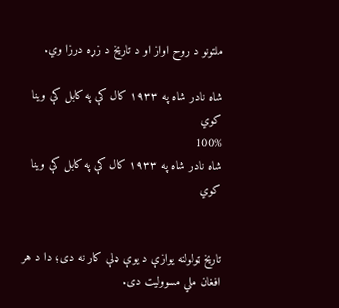ملتونو د روح اواز او د تاریخ د زړه درزا وي.

شاه نادر شاه په ۱۹۳۳ کال کې په کابل کې وینا کوي
100%
شاه نادر شاه په ۱۹۳۳ کال کې په کابل کې وینا کوي


تاريخ ټولولنه یوازې د یوې ډلې کار نه دی؛ دا د هر افغان ملي مسوولیت دی.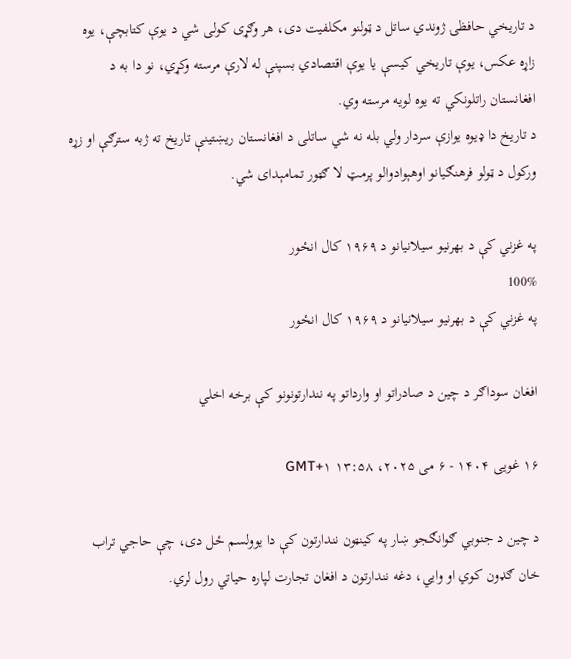د تاریخي حافظۍ ژوندي ساتل د ټولنو مکلفیت دی، هر وګړی کولی شي د یوې کتابچې، یوه زاړه عکس، یوې تاریخي کیسې یا یوې اقتصادي بسپنې له لارې مرسته وکړي، نو دا به د افغانستان راتلونکي ته یوه لویه مرسته وي.
د تاریخ دا ډیوه یوازې سردار ولي بله نه شي ساتلی د افغانستان ريښتینې تاریخ ته ژبه سترګې او زړه ورکول د ټولو فرهنګیانو اوهېوادوالو پرمټ لا ګټور تمامېدای شي.

په غزني کې د بهرنیو سیلانیانو د ۱۹۶۹ کال انځور
100%
په غزني کې د بهرنیو سیلانیانو د ۱۹۶۹ کال انځور

افغان سوداګر د چین د صادراتو او وارداتو په نندارتونونو کې برخه اخلي

۱۶ غویی ۱۴۰۴ - ۶ می ۲۰۲۵، ۱۳:۵۸ GMT+۱

د چین د جنوبي ګوانګجو ښار په کینټون نندارتون کې دا یوولسم ځل دی، چې حاجي تراب خان ګډون کوي او وايي، دغه نندارتون د افغان تجارت لپاره حیاتي رول لري.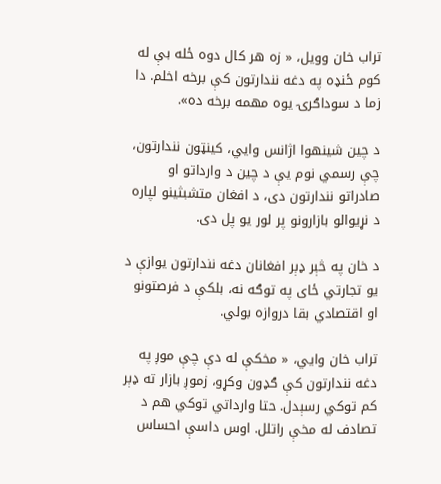تراب خان وویل، « زه هر کال دوه ځله بې له کوم ځنډه په دغه نندارتون کې برخه اخلم. دا زما د سوداګرۍ یوه مهمه برخه ده».

د چین شینهوا اژانس وايي، کینټون نندارتون، چې رسمي نوم یې د چین د وارداتو او صادراتو نندارتون دی، د افغان متشبثینو لپاره د نړیوالو بازارونو پر لور یو پل دی.

د خان په څېر ډېر افغانان دغه نندارتون یوازې د یو تجارتي ځای په توګه نه، بلکې د فرصتونو او اقتصادي بقا دروازه بولي.

تراب خان وايي، « مخکې له دې چې موږ په دغه نندارتون کې ګډون وکړو، زموږ بازار ته ډېر کم توکي رسېدل. حتا وارداتي توکي هم د تصادف له مخې راتلل. اوس داسې احساس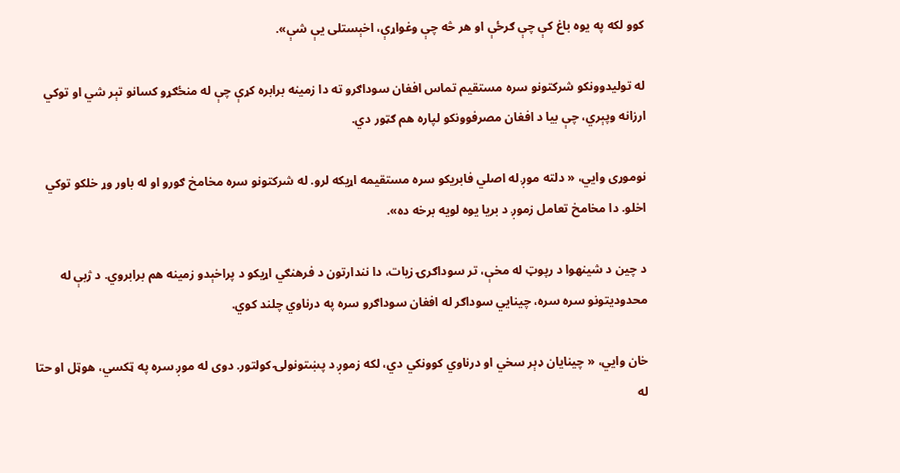کوو لکه په یوه باغ کې چې ګرځې او هر څه چې وغواړې، اخېستلی یې شې».

له تولیدوونکو شرکتونو سره مستقیم تماس افغان سوداګرو ته دا زمینه برابره کړې چې له منځګړو کسانو تېر شي او توکي ارزانه وپېري، چې بیا د افغان مصرفوونکو لپاره هم ګټور دي.

نوموړی وايي، « دلته موږ له اصلي فابریکو سره مستقیمه اړیکه لرو. له شرکتونو سره مخامخ ګورو او له باور وړ خلکو توکي اخلو. دا مخامخ تعامل زموږ د بریا یوه لویه برخه ده».

د چین د شینهوا د رپوټ له مخې، تر سوداګرۍ زیات، دا نندارتون د فرهنګي اړیکو د پراخېدو زمینه هم برابروي. د ژبې له محدودیتونو سره سره، چينايي سوداګر له افغان سوداګرو سره په درناوي چلند کوي.

خان وايي، « چينايان ډېر سخي او درناوي کوونکي دي، لکه زموږ د پښتونولۍ کولتور. دوی له موږ سره په ټکسي، هوټل او حتا له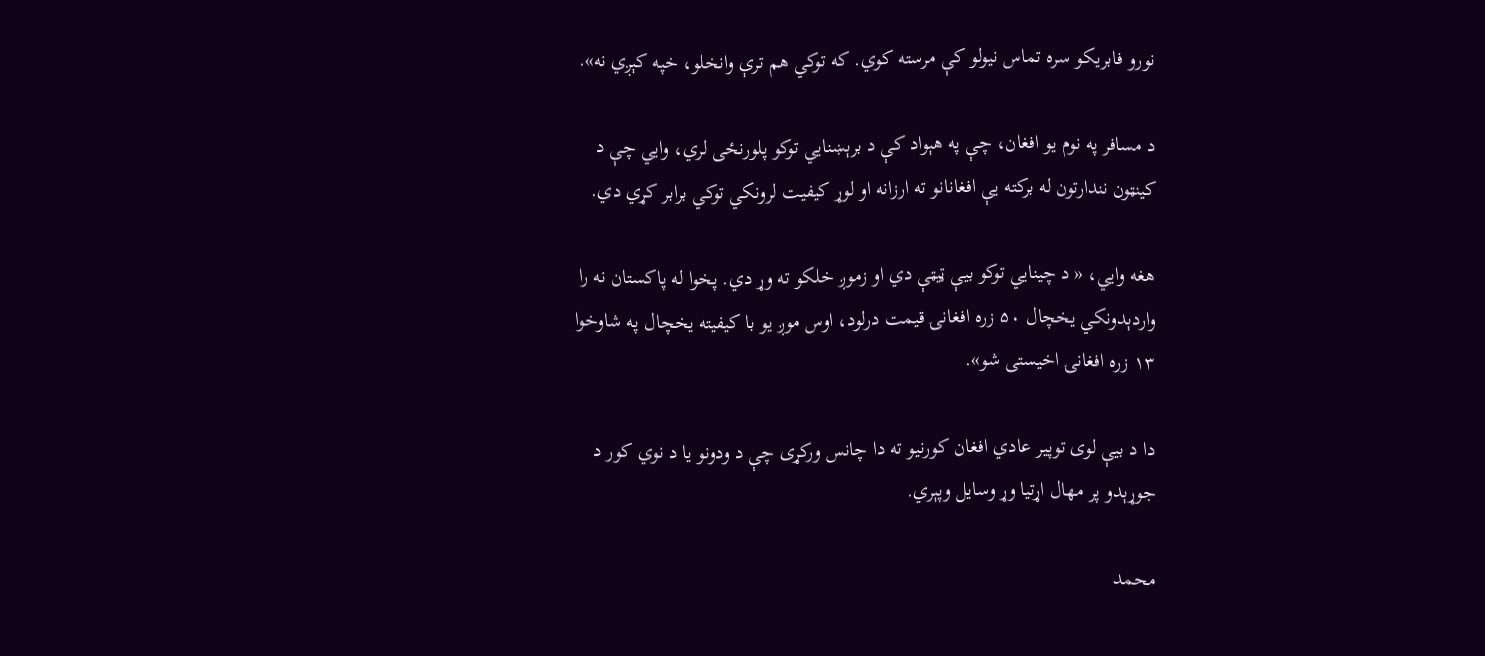نورو فابریکو سره تماس نیولو کې مرسته کوي. که توکي هم ترې وانخلو، خپه کېږي نه».

د مسافر په نوم یو افغان، چې په هېواد کې د برېښنایي توکو پلورنځی لري، وايي چې د کینټون نندارتون له برکته یې افغانانو ته ارزانه او لوړ کیفیت لرونکي توکي برابر کړي دي.

هغه وايي، « د چینايي توکو بیې ټیټې دي او زموږ خلکو ته وړ دي. پخوا له پاکستان نه را واردېدونکي یخچال ۵۰ زره افغانۍ قیمت درلود، اوس موږ یو با کیفیته یخچال په شاوخوا ۱۳ زره افغانۍ اخیستی شو».

دا د بیې لوی توپیر عادي افغان کورنیو ته دا چانس ورکړی چې د ودونو یا د نوي کور د جوړېدو پر مهال اړتیا وړ وسایل وپېري.

محمد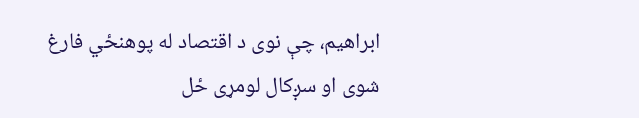ابراهیم، چې نوی د اقتصاد له پوهنځي فارغ شوی او سږکال لومړی ځل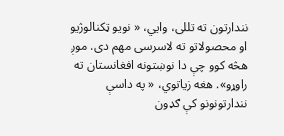نندارتون ته تللی، وايي، « نویو ټکنالوژیو او محصولاتو ته لاسرسی مهم دی. موږ هڅه کوو چې دا نوښتونه افغانستان ته راوړو». هغه زیاتوي، « په داسې نندارتونونو کې ګډون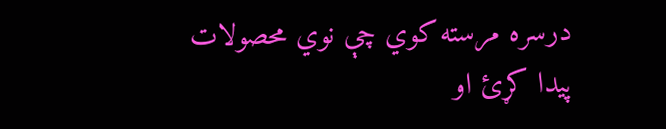درسره مرسته کوي چې نوي محصولات پیدا کړئ او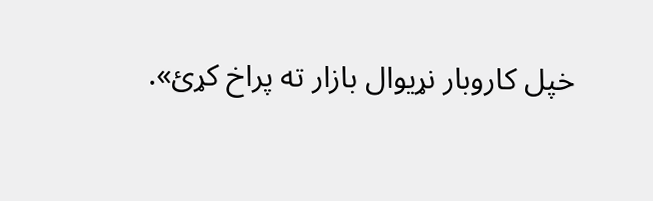خپل کاروبار نړیوال بازار ته پراخ کړئ».